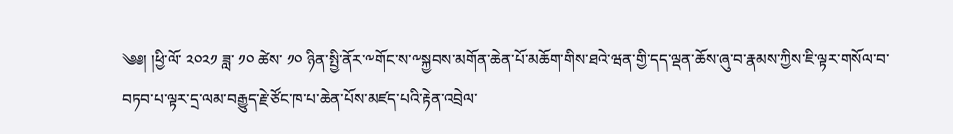༄༅། །ཕྱི་ལོ་ ༢༠༢༡ ཟླ་ ༡༠ ཚེས་ ༡༠ ཉིན་སྤྱི་ནོར་༸གོང་ས་༸སྐྱབས་མགོན་ཆེན་པོ་མཆོག་གིས་ཐའེ་ཝན་གྱི་དད་ལྡན་ཆོས་ཞུ་བ་རྣམས་ཀྱིས་ཇི་ལྟར་གསོལ་བ་བཏབ་པ་ལྟར་དྲ་ལམ་བརྒྱུད་རྗེ་ཙོང་ཁ་པ་ཆེན་པོས་མཛད་པའི་རྟེན་འབྲེལ་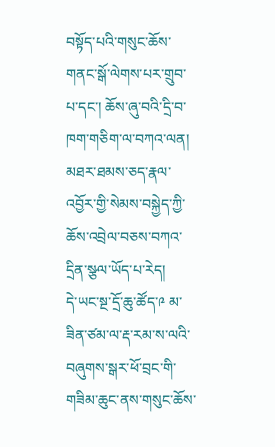བསྟོད་པའི་གསུང་ཆོས་གནང་སྒོ་ལེགས་པར་གྲུབ་པ་དང་། ཆོས་ཞུ་བའི་དྲི་བ་ཁག་གཅིག་ལ་བཀའ་ལན། མཐར་ཐམས་ཅད་རྣལ་འབྱོར་གྱི་སེམས་བསྐྱེད་ཀྱི་ཆོས་འབྲེལ་བཅས་བཀའ་དྲིན་སྩལ་ཡོད་པ་རེད།
དེ་ཡང་སྔ་དྲོ་ཆུ་ཚོད་༩ མ་ཟིན་ཙམ་ལ་རྡ་རམ་ས་ལའི་བཞུགས་སྒར་ཕོ་བྲང་གི་གཟིམ་ཆུང་ནས་གསུང་ཆོས་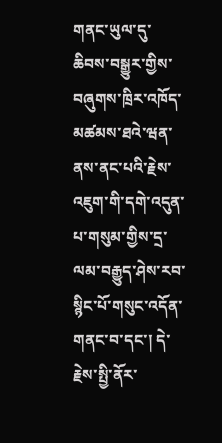གནང་ཡུལ་དུ་ཆིབས་བསྒྱུར་གྱིས་བཞུགས་ཁྲིར་འཁོད་མཚམས་ཐའེ་ཝན་ནས་ནང་པའི་རྗེས་འཇུག་གི་དགེ་འདུན་པ་གསུམ་གྱིས་དྲ་ལམ་བརྒྱུད་ཤེས་རབ་སྙིང་པོ་གསུང་འདོན་གནང་བ་དང་། དེ་རྗེས་སྤྱི་ནོར་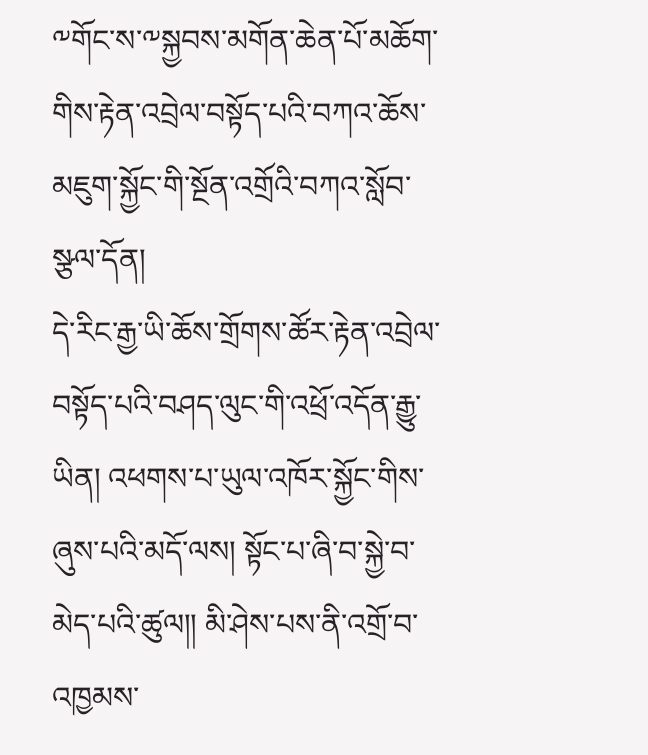༸གོང་ས་༸སྐྱབས་མགོན་ཆེན་པོ་མཆོག་གིས་རྟེན་འབྲེལ་བསྟོད་པའི་བཀའ་ཆོས་མཇུག་སྐྱོང་གི་སྔོན་འགྲོའི་བཀའ་སློབ་སྩལ་དོན།
དེ་རིང་རྒྱ་ཡི་ཆོས་གྲོགས་ཚོར་རྟེན་འབྲེལ་བསྟོད་པའི་བཤད་ལུང་གི་འཕྲོ་འདོན་རྒྱུ་ཡིན། འཕགས་པ་ཡུལ་འཁོར་སྐྱོང་གིས་ཞུས་པའི་མདོ་ལས། སྟོང་པ་ཞི་བ་སྐྱེ་བ་མེད་པའི་ཚུལ།། མི་ཤེས་པས་ནི་འགྲོ་བ་འཁྱམས་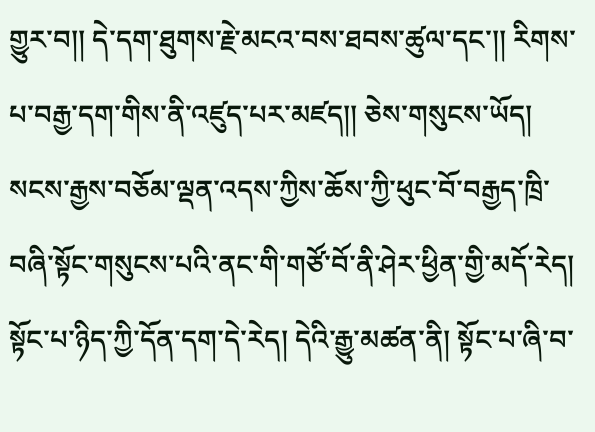གྱུར་བ།། དེ་དག་ཐུགས་རྗེ་མངའ་བས་ཐབས་ཚུལ་དང་།། རིགས་པ་བརྒྱ་དག་གིས་ནི་འཛུད་པར་མཛད།། ཅེས་གསུངས་ཡོད། སངས་རྒྱས་བཅོམ་ལྡན་འདས་ཀྱིས་ཆོས་ཀྱི་ཕུང་བོ་བརྒྱད་ཁྲི་བཞི་སྟོང་གསུངས་པའི་ནང་གི་གཙོ་བོ་ནི་ཤེར་ཕྱིན་གྱི་མདོ་རེད། སྟོང་པ་ཉིད་ཀྱི་དོན་དག་དེ་རེད། དེའི་རྒྱུ་མཚན་ནི། སྟོང་པ་ཞི་བ་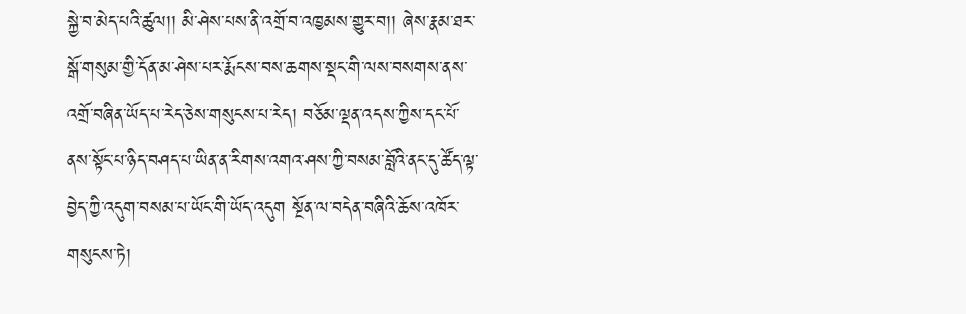སྐྱེ་བ་མེད་པའི་ཚུལ།། མི་ཤེས་པས་ནི་འགྲོ་བ་འཁྱམས་གྱུར་བ།། ཞེས་རྣམ་ཐར་སྒོ་གསུམ་གྱི་དོན་མ་ཤེས་པར་རྨོངས་བས་ཆགས་སྡང་གི་ལས་བསགས་ནས་འགྲོ་བཞིན་ཡོད་པ་རེད་ཅེས་གསུངས་པ་རེད། བཅོམ་ལྡན་འདས་ཀྱིས་དང་པོ་ནས་སྟོང་པ་ཉིད་བཤད་པ་ཡིན་ན་རིགས་འགའ་ཤས་ཀྱི་བསམ་བློའི་ནང་དུ་ཚོད་ལྟ་བྱེད་ཀྱི་འདུག་བསམ་པ་ཡོང་གི་ཡོད་འདུག སྔོན་ལ་བདེན་བཞིའི་ཆོས་འཁོར་གསུངས་ཏེ།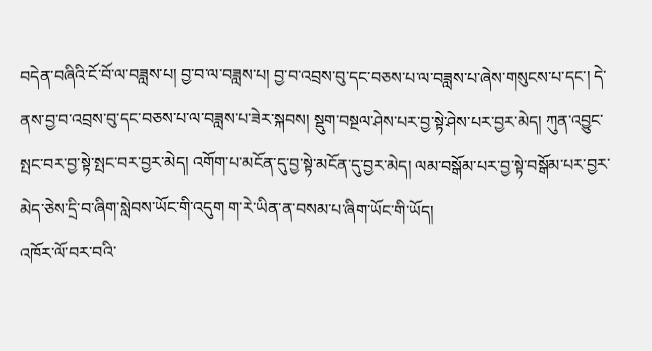བདེན་བཞིའི་ངོ་བོ་ལ་བཟླས་པ། བྱ་བ་ལ་བཟླས་པ། བྱ་བ་འབྲས་བུ་དང་བཅས་པ་ལ་བཟླས་པ་ཞེས་གསུངས་པ་དང་། དེ་ནས་བྱ་བ་འབྲས་བུ་དང་བཅས་པ་ལ་བཟླས་པ་ཟེར་སྐབས། སྡུག་བསྔལ་ཤེས་པར་བྱ་སྟེ་ཤེས་པར་བྱར་མེད། ཀུན་འབྱུང་སྤང་བར་བྱ་སྟེ་སྤང་བར་བྱར་མེད། འགོག་པ་མངོན་དུ་བྱ་སྟེ་མངོན་དུ་བྱར་མེད། ལམ་བསྒོམ་པར་བྱ་སྟེ་བསྒོམ་པར་བྱར་མེད་ཅེས་དྲི་བ་ཞིག་སླེབས་ཡོང་གི་འདུག ག་རེ་ཡིན་ན་བསམ་པ་ཞིག་ཡོང་གི་ཡོད།
འཁོར་ལོ་བར་བའི་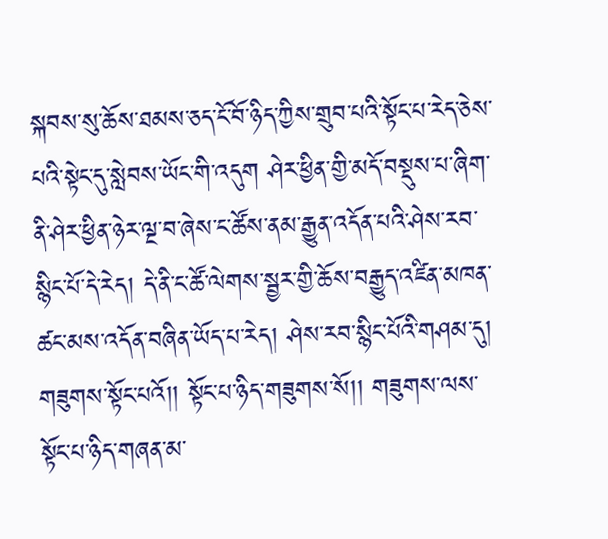སྐབས་སུ་ཆོས་ཐམས་ཅད་ངོ་བོ་ཉིད་ཀྱིས་གྲུབ་པའི་སྟོང་པ་རེད་ཅེས་པའི་སྟེང་དུ་སླེབས་ཡོང་གི་འདུག ཤེར་ཕྱིན་གྱི་མདོ་བསྡུས་པ་ཞིག་ནི་ཤེར་ཕྱིན་ཉེར་ལྔ་བ་ཞེས་ང་ཚོས་ནམ་རྒྱུན་འདོན་པའི་ཤེས་རབ་སྙིང་པོ་དེ་རེད། དེ་ནི་ང་ཚོ་ལེགས་སྦྱར་གྱི་ཆོས་བརྒྱུད་འཛིན་མཁན་ཚང་མས་འདོན་བཞིན་ཡོད་པ་རེད། ཤེས་རབ་སྙིང་པོའི་གཤམ་དུ། གཟུགས་སྟོང་པའོ།། སྟོང་པ་ཉིད་གཟུགས་སོ།། གཟུགས་ལས་སྟོང་པ་ཉིད་གཞན་མ་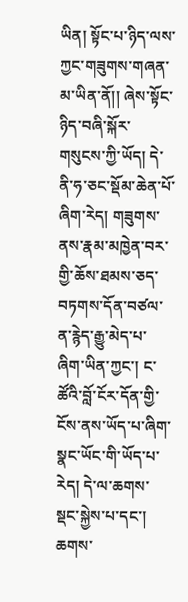ཡིན། སྟོང་པ་ཉིད་ལས་ཀྱང་གཟུགས་གཞན་མ་ཡིན་ནོ།། ཞེས་སྟོང་ཉིད་བཞི་སྐོར་གསུངས་ཀྱི་ཡོད། དེ་ནི་ཧ་ཅང་སྡོམ་ཆེན་པོ་ཞིག་རེད། གཟུགས་ནས་རྣམ་མཁྱེན་བར་གྱི་ཆོས་ཐམས་ཅད་བཏགས་དོན་བཙལ་ན་རྙེད་རྒྱུ་མེད་པ་ཞིག་ཡིན་ཀྱང་། ང་ཚོའི་བློ་ངོར་དོན་གྱི་ངོས་ནས་ཡོད་པ་ཞིག་སྣང་ཡོང་གི་ཡོད་པ་རེད། དེ་ལ་ཆགས་སྡང་སྐྱེས་པ་དང་། ཆགས་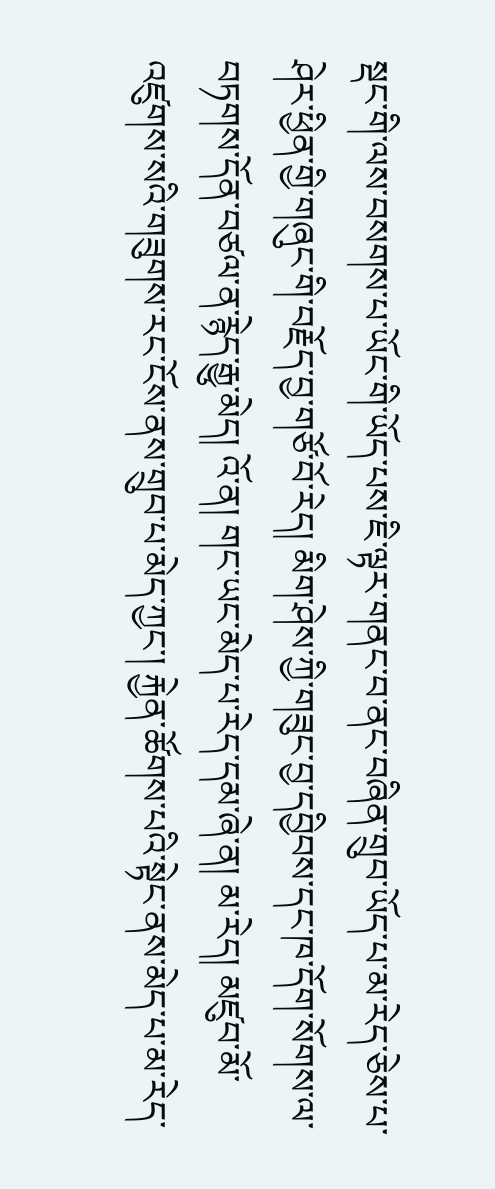སྡང་གི་ལས་བསགས་པ་ཡོང་གི་ཡོད་པས་ཇི་ལྟར་གནང་བ་ནང་བཞིན་གྲུབ་ཡོད་པ་མ་རེད་ཅེས་པ་ཤེར་ཕྱིན་གྱི་གཞུང་གི་བརྗོད་བྱ་གཙོ་བོ་རེད། མིག་ཤེས་ཀྱི་གཟུང་བྱ་དབྱིབས་དང་ཁ་དོག་སོགས་ལ་བཏགས་དོན་བཙལ་ན་རྙེད་རྒྱུ་མེད། འོ་ན། གང་ཡང་མེད་པ་རེད་དམ་ཞེ་ན། མ་རེད། མཛུབ་མོ་འཛུགས་སའི་གཟུགས་རང་ངོས་ནས་གྲུབ་པ་མེད་ཀྱང་། རྐྱེན་ཚོགས་པའི་སྟེང་ནས་མེད་པ་མ་རེད་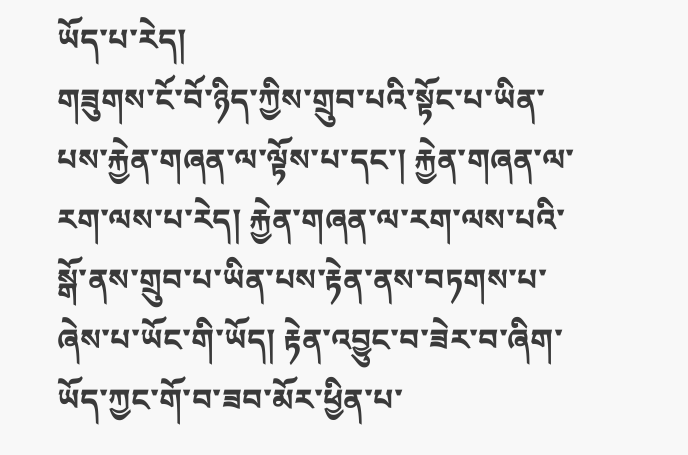ཡོད་པ་རེད།
གཟུགས་ངོ་བོ་ཉིད་ཀྱིས་གྲུབ་པའི་སྟོང་པ་ཡིན་པས་རྐྱེན་གཞན་ལ་ལྟོས་པ་དང་། རྐྱེན་གཞན་ལ་རག་ལས་པ་རེད། རྐྱེན་གཞན་ལ་རག་ལས་པའི་སྒོ་ནས་གྲུབ་པ་ཡིན་པས་རྟེན་ནས་བཏགས་པ་ཞེས་པ་ཡོང་གི་ཡོད། རྟེན་འབྱུང་བ་ཟེར་བ་ཞིག་ཡོད་ཀྱང་གོ་བ་ཟབ་མོར་ཕྱིན་པ་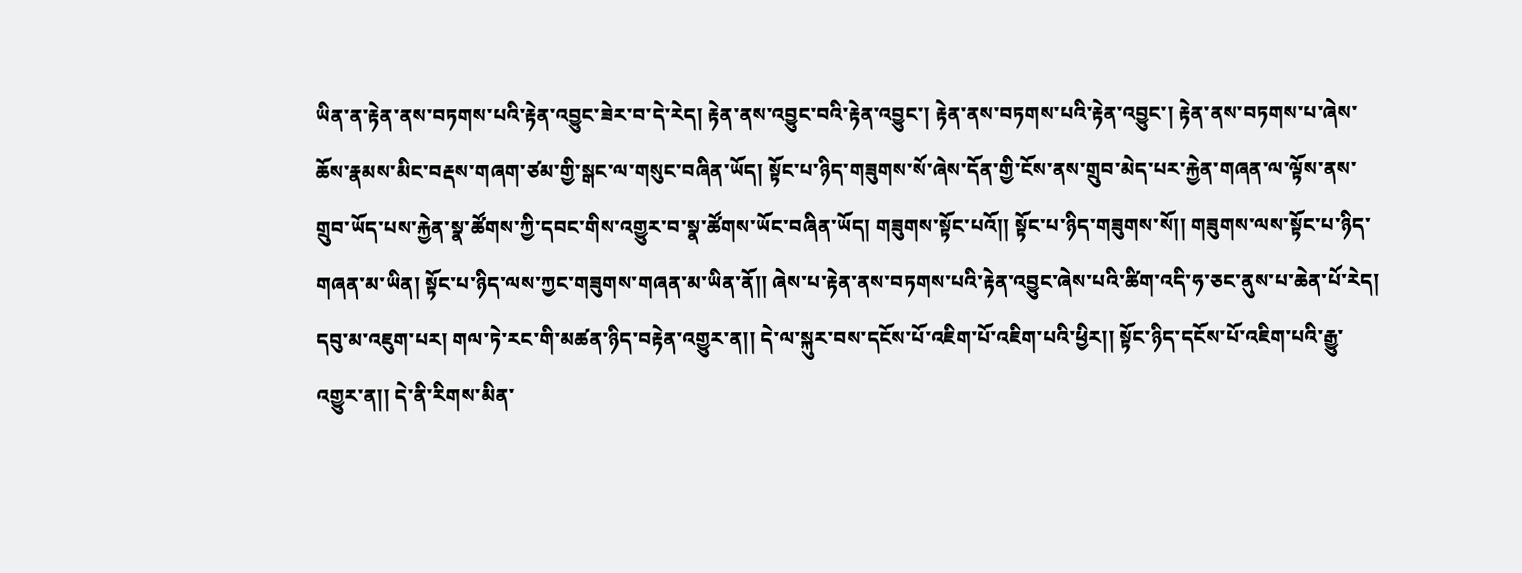ཡིན་ན་རྟེན་ནས་བཏགས་པའི་རྟེན་འབྱུང་ཟེར་བ་དེ་རེད། རྟེན་ནས་འབྱུང་བའི་རྟེན་འབྱུང་། རྟེན་ནས་བཏགས་པའི་རྟེན་འབྱུང་། རྟེན་ནས་བཏགས་པ་ཞེས་ཆོས་རྣམས་མིང་བརྡས་གཞག་ཙམ་གྱི་སྒང་ལ་གསུང་བཞིན་ཡོད། སྟོང་པ་ཉིད་གཟུགས་སོ་ཞེས་དོན་གྱི་ངོས་ནས་གྲུབ་མེད་པར་རྐྱེན་གཞན་ལ་ལྟོས་ནས་གྲུབ་ཡོད་པས་རྐྱེན་སྣ་ཚོགས་ཀྱི་དབང་གིས་འགྱུར་བ་སྣ་ཚོགས་ཡོང་བཞིན་ཡོད། གཟུགས་སྟོང་པའོ།། སྟོང་པ་ཉིད་གཟུགས་སོ།། གཟུགས་ལས་སྟོང་པ་ཉིད་གཞན་མ་ཡིན། སྟོང་པ་ཉིད་ལས་ཀྱང་གཟུགས་གཞན་མ་ཡིན་ནོ།། ཞེས་པ་རྟེན་ནས་བཏགས་པའི་རྟེན་འབྱུང་ཞེས་པའི་ཚིག་འདི་ཧ་ཅང་ནུས་པ་ཆེན་པོ་རེད། དབུ་མ་འཇུག་པར། གལ་ཏེ་རང་གི་མཚན་ཉིད་བརྟེན་འགྱུར་ན།། དེ་ལ་སྐུར་བས་དངོས་པོ་འཇིག་པོ་འཇིག་པའི་ཕྱིར།། སྟོང་ཉིད་དངོས་པོ་འཇིག་པའི་རྒྱུ་འགྱུར་ན།། དེ་ནི་རིགས་མིན་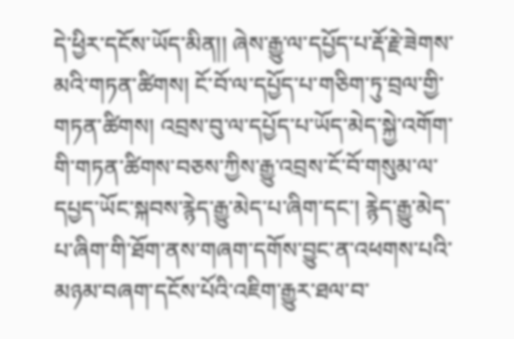དེ་ཕྱིར་དངོས་ཡོད་མིན།། ཞེས་རྒྱུ་ལ་དཔྱོད་པ་རྡོ་རྗེ་ཟེགས་མའི་གཏན་ཚིགས། ངོ་བོ་ལ་དཔྱོད་པ་གཅིག་ཏུ་བྲལ་གྱི་གཏན་ཚིགས། འབྲས་བུ་ལ་དཔྱོད་པ་ཡོད་མེད་སྐྱེ་འགོག་གི་གཏན་ཚིགས་བཅས་ཀྱིས་རྒྱུ་འབྲས་ངོ་བོ་གསུམ་ལ་དཔྱད་ཡོང་སྐབས་རྙེད་རྒྱུ་མེད་པ་ཞིག་དང་། རྙེད་རྒྱུ་མེད་པ་ཞིག་གི་ཐོག་ནས་གཞག་དགོས་བྱུང་ན་འཕགས་པའི་མཉམ་བཞག་དངོས་པོའི་འཇིག་རྒྱུར་ཐལ་བ་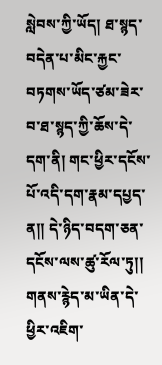སླེབས་ཀྱི་ཡོད། ཐ་སྙད་བདེན་པ་མིང་རྐྱང་བཏགས་ཡོད་ཙམ་ཟེར་བ་ཐ་སྙད་ཀྱི་ཆོས་དེ་དག་ནི། གང་ཕྱིར་དངོས་པོ་འདི་དག་རྣམ་དཔྱད་ན།། དེ་ཉིད་བདག་ཅན་དངོས་ལས་ཚུ་རོལ་ཏུ།། གནས་རྙེད་མ་ཡིན་དེ་ཕྱིར་འཇིག་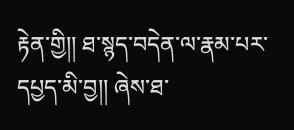རྟེན་གྱི།། ཐ་སྙད་བདེན་ལ་རྣམ་པར་དཔྱད་མི་བྱ།། ཞེས་ཐ་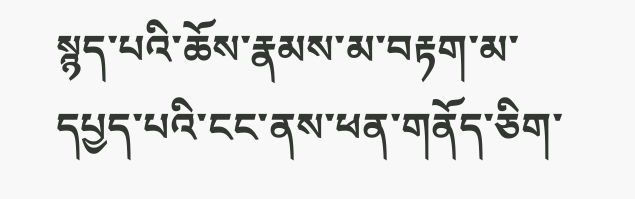སྙད་པའི་ཆོས་རྣམས་མ་བརྟག་མ་དཔྱད་པའི་ངང་ནས་ཕན་གནོད་ཅིག་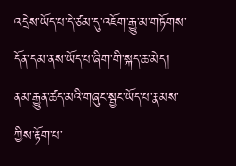འདྲེས་ཡོད་པ་དེ་ཙམ་དུ་འཇོག་རྒྱུ་མ་གཏོགས་དོན་དམ་ནས་ཡོད་པ་ཞིག་གི་སྐད་ཆ་མེད།
ནམ་རྒྱུན་ཚད་མའི་གཞུང་སྦྱང་ཡོད་པ་རྣམས་ཀྱིས་རྟོག་པ་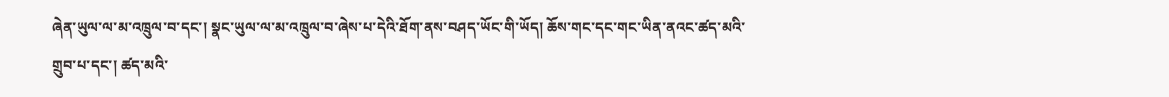ཞེན་ཡུལ་ལ་མ་འཁྲུལ་བ་དང་། སྣང་ཡུལ་ལ་མ་འཁྲུལ་བ་ཞེས་པ་དེའི་ཐོག་ནས་བཤད་ཡོང་གི་ཡོད། ཆོས་གང་དང་གང་ཡིན་ནའང་ཚད་མའི་གྲུབ་པ་དང་། ཚད་མའི་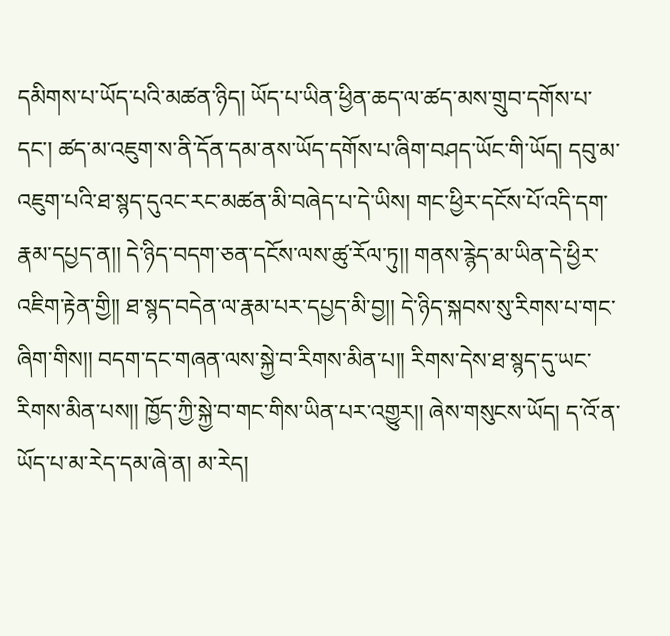དམིགས་པ་ཡོད་པའི་མཚན་ཉིད། ཡོད་པ་ཡིན་ཕྱིན་ཆད་ལ་ཚད་མས་གྲུབ་དགོས་པ་དང་། ཚད་མ་འཇུག་ས་ནི་དོན་དམ་ནས་ཡོད་དགོས་པ་ཞིག་བཤད་ཡོང་གི་ཡོད། དབུ་མ་འཇུག་པའི་ཐ་སྙད་དུའང་རང་མཚན་མི་བཞེད་པ་དེ་ཡིས། གང་ཕྱིར་དངོས་པོ་འདི་དག་རྣམ་དཔྱད་ན།། དེ་ཉིད་བདག་ཅན་དངོས་ལས་ཚུ་རོལ་ཏུ།། གནས་རྙེད་མ་ཡིན་དེ་ཕྱིར་འཇིག་རྟེན་གྱི།། ཐ་སྙད་བདེན་ལ་རྣམ་པར་དཔྱད་མི་བྱ།། དེ་ཉིད་སྐབས་སུ་རིགས་པ་གང་ཞིག་གིས།། བདག་དང་གཞན་ལས་སྐྱེ་བ་རིགས་མིན་པ།། རིགས་དེས་ཐ་སྙད་དུ་ཡང་རིགས་མིན་པས།། ཁྱོད་ཀྱི་སྐྱེ་བ་གང་གིས་ཡིན་པར་འགྱུར།། ཞེས་གསུངས་ཡོད། ད་འོ་ན་ཡོད་པ་མ་རེད་དམ་ཞེ་ན། མ་རེད།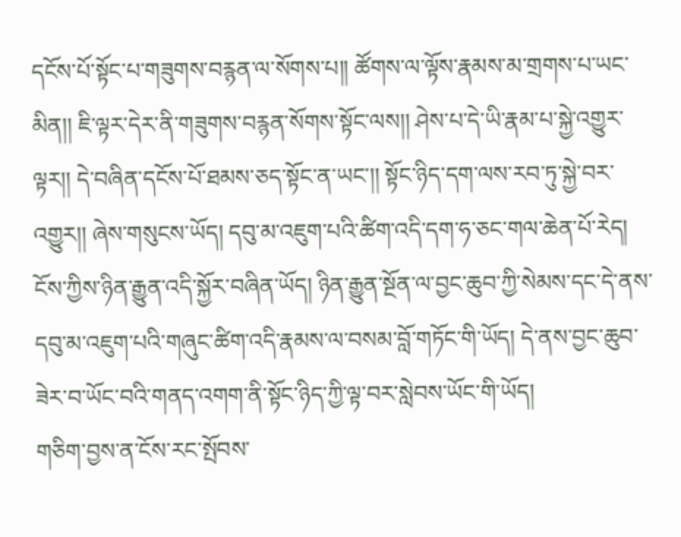དངོས་པོ་སྟོང་པ་གཟུགས་བརྙན་ལ་སོགས་པ།། ཚོགས་ལ་ལྟོས་རྣམས་མ་གྲགས་པ་ཡང་མིན།། ཇི་ལྟར་དེར་ནི་གཟུགས་བརྙན་སོགས་སྟོང་ལས།། ཤེས་པ་དེ་ཡི་རྣམ་པ་སྐྱེ་འགྱུར་ལྟར།། དེ་བཞིན་དངོས་པོ་ཐམས་ཅད་སྟོང་ན་ཡང་།། སྟོང་ཉིད་དག་ལས་རབ་ཏུ་སྐྱེ་བར་འགྱུར།། ཞེས་གསུངས་ཡོད། དབུ་མ་འཇུག་པའི་ཚིག་འདི་དག་ཧ་ཅང་གལ་ཆེན་པོ་རེད། ངོས་ཀྱིས་ཉིན་རྒྱུན་འདི་སྐྱོར་བཞིན་ཡོད། ཉིན་རྒྱུན་སྔོན་ལ་བྱང་ཆུབ་ཀྱི་སེམས་དང་དེ་ནས་དབུ་མ་འཇུག་པའི་གཞུང་ཚིག་འདི་རྣམས་ལ་བསམ་བློ་གཏོང་གི་ཡོད། དེ་ནས་བྱང་ཆུབ་ཟེར་བ་ཡོང་བའི་གནད་འགག་ནི་སྟོང་ཉིད་ཀྱི་ལྟ་བར་སླེབས་ཡོང་གི་ཡོད།
གཅིག་བྱས་ན་ངོས་རང་སྤོབས་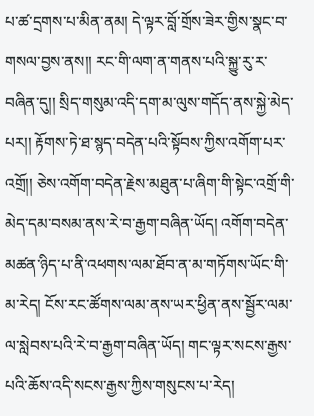པ་ཚ་དྲགས་པ་མིན་ནམ། དེ་ལྟར་བློ་གྲོས་ཟེར་གྱིས་སྣང་བ་གསལ་བྱས་ནས།། རང་གི་ལག་ན་གནས་པའི་སྐྱུ་རུ་ར་བཞིན་དུ།། སྲིད་གསུམ་འདི་དག་མ་ལུས་གདོད་ནས་སྐྱེ་མེད་པར།། རྟོགས་ཏེ་ཐ་སྙད་བདེན་པའི་སྟོབས་ཀྱིས་འགོག་པར་འགྲོ།། ཅེས་འགོག་བདེན་རྗེས་མཐུན་པ་ཞིག་གི་སྟེང་འགྲོ་གི་མེད་དམ་བསམ་ནས་རེ་བ་རྒྱག་བཞིན་ཡོད། འགོག་བདེན་མཚན་ཉིད་པ་ནི་འཕགས་ལམ་ཐོབ་ན་མ་གཏོགས་ཡོང་གི་མ་རེད། ངོས་རང་ཚོགས་ལམ་ནས་ཡར་ཕྱིན་ནས་སྦྱོར་ལམ་ལ་སླེབས་པའི་རེ་བ་རྒྱག་བཞིན་ཡོད། གང་ལྟར་སངས་རྒྱས་པའི་ཆོས་འདི་སངས་རྒྱས་ཀྱིས་གསུངས་པ་རེད།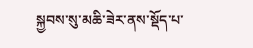སྐྱབས་སུ་མཆི་ཟེར་ནས་སྡོད་པ་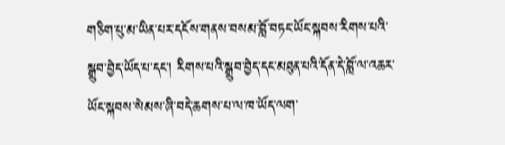གཅིག་པུ་མ་ཡིན་པར་དངོས་གནས་བསམ་བློ་བཏང་ཡོང་སྐབས་རིགས་པའི་སྒྲུབ་བྱེད་ཡོད་པ་དང་། རིགས་པའི་སྒྲུབ་བྱེད་དང་མཐུན་པའི་དོན་དེ་བློ་ལ་འཆར་ཡོང་སྐབས་སེམས་ཞི་བདེ་ཆགས་པ་ལ་ཁ་ཡོད་ལག་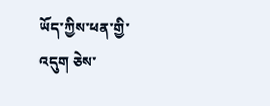ཡོད་ཀྱིས་ཕན་གྱི་འདུག ཅེས་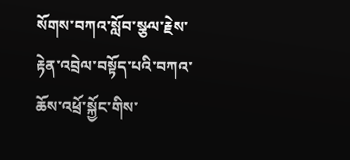སོགས་བཀའ་སློབ་སྩལ་རྗེས་རྟེན་འབྲེལ་བསྟོད་པའི་བཀའ་ཆོས་འཕྲོ་སྐྱོང་གིས་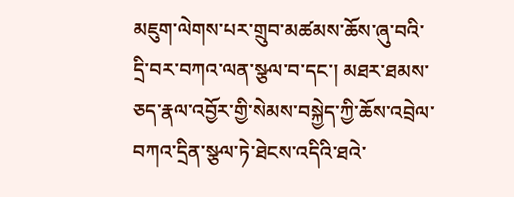མཇུག་ལེགས་པར་གྲུབ་མཚམས་ཆོས་ཞུ་བའི་དྲི་བར་བཀའ་ལན་སྩལ་བ་དང་། མཐར་ཐམས་ཅད་རྣལ་འབྱོར་གྱི་སེམས་བསྐྱེད་ཀྱི་ཆོས་འབྲེལ་བཀའ་དྲིན་སྩལ་ཏེ་ཐེངས་འདིའི་ཐའེ་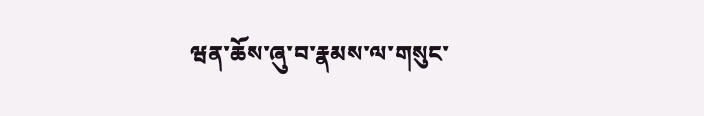ཝན་ཆོས་ཞུ་བ་རྣམས་ལ་གསུང་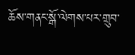ཆོས་གནང་སྒོ་ལེགས་པར་གྲུབ་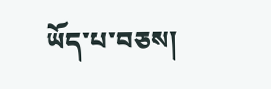ཡོད་པ་བཅས།